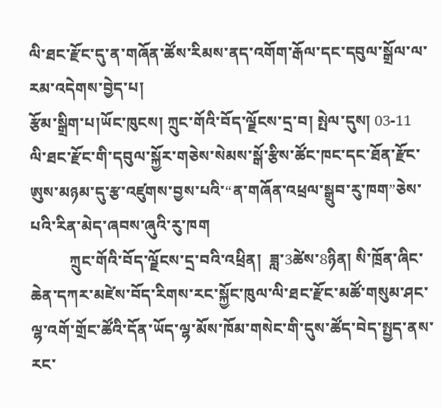ལི་ཐང་རྫོང་དུ་ན་གཞོན་ཚོས་རིམས་ནད་འགོག་རྒོལ་དང་དབུལ་སྒྲོལ་ལ་རམ་འདེགས་བྱེད་པ།
རྩོམ་སྒྲིག་པ།ཡོང་ཁུངས། ཀྲུང་གོའི་བོད་ལྗོངས་དྲ་བ། སྤེལ་དུས། 03-11
ལི་ཐང་རྫོང་གི་དབུལ་སྐྱོར་གཅེས་སེམས་སྒོ་རྩིས་ཚོང་ཁང་དང་ཐོན་རྫོང་ཨུས་མཉམ་དུ་རྩ་འཛུགས་བྱས་པའི་“ན་གཞོན་འཕྲལ་སྒྲུབ་རུ་ཁག”ཅེས་པའི་རིན་མེད་ཞབས་ཞུའི་རུ་ཁག
          ཀྲུང་གོའི་བོད་ལྗོངས་དྲ་བའི་འཕྲིན།  ཟླ་3ཚེས་8ཉིན། སི་ཁྲོན་ཞིང་ཆེན་དཀར་མཛེས་བོད་རིགས་རང་སྐྱོང་ཁུལ་ལི་ཐང་རྫོང་མཚོ་གསུམ་ཤང་ལྷ་འགོ་གྲོང་ཚོའི་དོན་ཡོད་ལྷ་མོས་ཁོམ་གསེང་གི་དུས་ཚོད་བེད་སྤྱད་ནས་རང་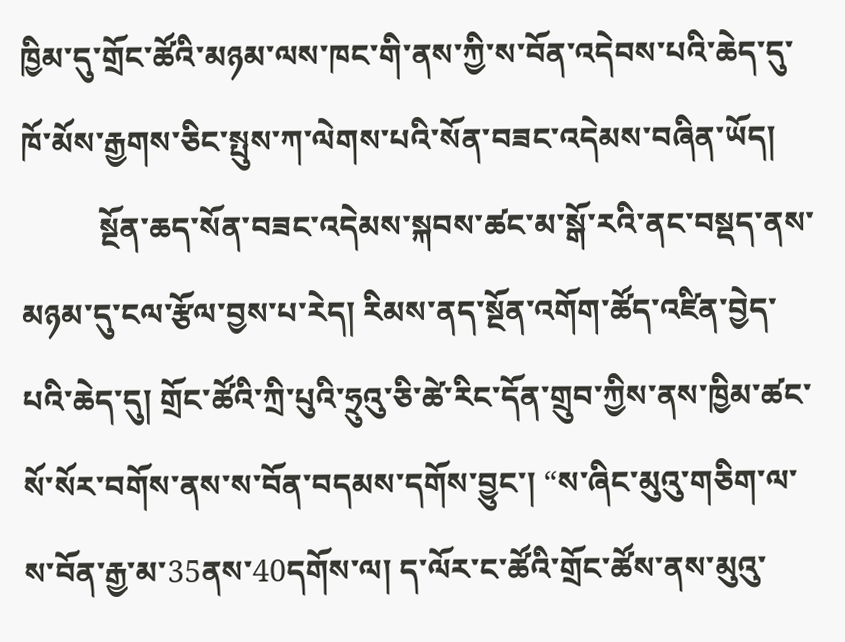ཁྱིམ་དུ་གྲོང་ཚོའི་མཉམ་ལས་ཁང་གི་ནས་ཀྱི་ས་བོན་འདེབས་པའི་ཆེད་དུ་ཁོ་མོས་རྒྱགས་ཅིང་སྤུས་ཀ་ལེགས་པའི་སོན་བཟང་འདེམས་བཞིན་ཡོད།
          སྔོན་ཆད་སོན་བཟང་འདེམས་སྐབས་ཚང་མ་སྒོ་རའི་ནང་བསྡད་ནས་མཉམ་དུ་ངལ་རྩོལ་བྱས་པ་རེད། རིམས་ནད་སྔོན་འགོག་ཚོད་འཛིན་བྱེད་པའི་ཆེད་དུ། གྲོང་ཚོའི་ཀྲི་པུའི་ཧྲུའུ་ཅི་ཚེ་རིང་དོན་གྲུབ་ཀྱིས་ནས་ཁྱིམ་ཚང་སོ་སོར་བགོས་ནས་ས་བོན་བདམས་དགོས་བྱུང་། “ས་ཞིང་མུའུ་གཅིག་ལ་ས་བོན་རྒྱ་མ་35ནས་40དགོས་ལ། ད་ལོར་ང་ཚོའི་གྲོང་ཚོས་ནས་མུའུ་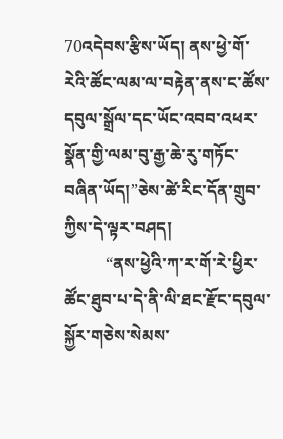70འདེབས་རྩིས་ཡོད། ནས་ཕྱེ་གོ་རེའི་ཚོང་ལམ་ལ་བརྟེན་ནས་ང་ཚོས་དབུལ་སྒྲོལ་དང་ཡོང་འབབ་འཕར་སྣོན་གྱི་ལམ་བུ་རྒྱ་ཆེ་རུ་གཏོང་བཞིན་ཡོད།”ཅེས་ཚེ་རིང་དོན་གྲུབ་ཀྱིས་དེ་ལྟར་བཤད།
          “ནས་ཕྱེའི་ཀ་ར་གོ་རེ་ཕྱིར་ཚོང་ཐུབ་པ་དེ་ནི་ལི་ཐང་རྫོང་དབུལ་སྐྱོར་གཅེས་སེམས་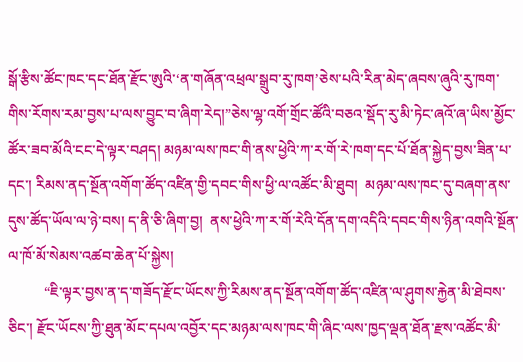སྒོ་རྩིས་ཚོང་ཁང་དང་ཐོན་རྫོང་ཨུའི་‘ན་གཞོན་འཕྲལ་སྒྲུབ་རུ་ཁག’ཅེས་པའི་རིན་མེད་ཞབས་ཞུའི་རུ་ཁག་གིས་རོགས་རམ་བྱས་པ་ལས་བྱུང་བ་ཞིག་རེད།”ཅེས་ལྷ་འགོ་གྲོང་ཚོའི་བཅའ་སྡོད་རུ་མི་ཏེང་ཞའོ་ཞ་ཡིས་མྱོང་ཚོར་ཟབ་མོའི་ངང་དེ་ལྟར་བཤད། མཉམ་ལས་ཁང་གི་ནས་ཕྱེའི་ཀ་ར་གོ་རེ་ཁག་དང་པོ་ཐོན་སྐྱེད་བྱས་ཟིན་པ་དང་། རིམས་ནད་སྔོན་འགོག་ཚོད་འཛིན་གྱི་དབང་གིས་ཕྱི་ལ་འཚོང་མི་ཐུབ།  མཉམ་ལས་ཁང་དུ་བཞག་ནས་དུས་ཚོད་ཡོལ་ལ་ཉེ་བས། ད་ནི་ཅི་ཞིག་བྱ།  ནས་ཕྱེའི་ཀ་ར་གོ་རེའི་དོན་དག་འདིའི་དབང་གིས་ཉིན་འགའི་སྔོན་ལ་ཁོ་མོ་སེམས་འཚབ་ཆེན་པོ་སྐྱེས།
          “ཇི་ལྟར་བྱས་ན་ད་གཟོད་རྫོང་ཡོངས་ཀྱི་རིམས་ནད་སྔོན་འགོག་ཚོད་འཛིན་ལ་ཤུགས་རྐྱེན་མི་ཐེབས་ཅིང་། རྫོང་ཡོངས་ཀྱི་ཐུན་མོང་དཔལ་འབྱོར་དང་མཉམ་ལས་ཁང་གི་ཞིང་ལས་ཁྱད་ལྡན་ཐོན་རྫས་འཚོང་མི་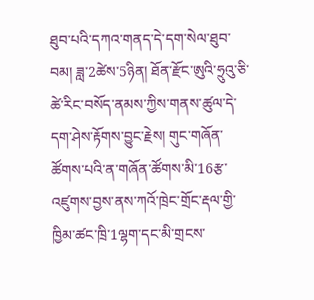ཐུབ་པའི་དཀའ་གནད་དེ་དག་སེལ་ཐུབ་བམ། ཟླ་2ཚེས་5ཉིན། ཐོན་རྫོང་ཨུའི་ཧྲུའུ་ཅི་ཚེ་རིང་བསོད་ནམས་ཀྱིས་གནས་ཚུལ་དེ་དག་ཤེས་རྟོགས་བྱུང་རྗེས། གུང་གཞོན་ཚོགས་པའི་ན་གཞོན་ཚོགས་མི་16རྩ་འཛུགས་བྱས་ནས་ཀའོ་ཁྲེང་གྲོང་རྡལ་གྱི་ཁྱིམ་ཚང་ཁྲི་1ལྷག་དང་མི་གྲངས་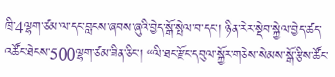ཁྲི་4ལྷག་ཙམ་ལ་དང་བླངས་ཞབས་ཞུའི་བྱེད་སྒོ་སྤེལ་བ་དང་། ཉིན་རེར་སྡེབ་སྐྱེལ་བྱེད་ཚད་འཚོང་ཐེངས་500ལྷག་ཙམ་ཟིན་ཅིང་། “ལི་ཐང་རྫོང་དབུལ་སྐྱོར་གཅེས་སེམས་སྒོ་རྩིས་ཚོང་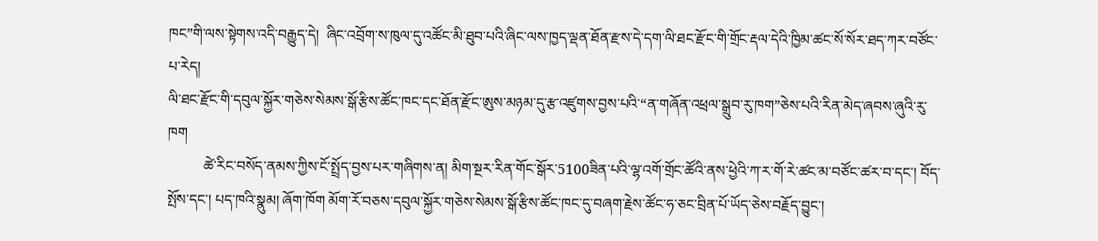ཁང”གི་ལས་སྟེགས་འདི་བརྒྱུད་དེ།  ཞིང་འབྲོག་ས་ཁུལ་དུ་འཚོང་མི་ཐུབ་པའི་ཞིང་ལས་ཁྱད་ལྡན་ཐོན་རྫས་དེ་དག་ལི་ཐང་རྫོང་གི་གྲོང་རྡལ་དེའི་ཁྱིམ་ཚང་སོ་སོར་ཐད་ཀར་བཙོང་པ་རེད།
ལི་ཐང་རྫོང་གི་དབུལ་སྐྱོར་གཅེས་སེམས་སྒོ་རྩིས་ཚོང་ཁང་དང་ཐོན་རྫོང་ཨུས་མཉམ་དུ་རྩ་འཛུགས་བྱས་པའི་“ན་གཞོན་འཕྲལ་སྒྲུབ་རུ་ཁག”ཅེས་པའི་རིན་མེད་ཞབས་ཞུའི་རུ་ཁག
          ཚེ་རིང་བསོད་ནམས་ཀྱིས་ངོ་སྤྲོད་བྱས་པར་གཞིགས་ན། མིག་སྔར་རིན་གོང་སྒོར་5100ཟིན་པའི་ལྷ་འགོ་གྲོང་ཚོའི་ནས་ཕྱེའི་ཀ་ར་གོ་རེ་ཚང་མ་བཙོང་ཚར་བ་དང་། བོད་སྤོས་དང་། པད་ཁའི་སྣུམ། ཞོག་ཁོག མོག་རོ་བཅས་དབུལ་སྐྱོར་གཅེས་སེམས་སྒོ་རྩིས་ཚོང་ཁང་དུ་བཞག་རྗེས་ཚོང་ཧ་ཅང་བྲིན་པོ་ཡོད་ཅེས་བརྗོད་བྱུང་།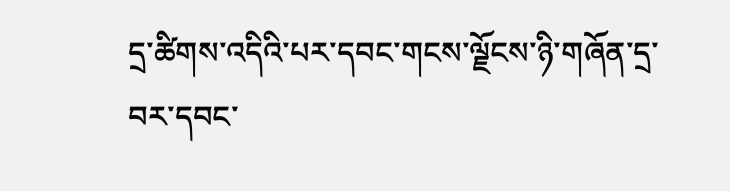དྲ་ཚིགས་འདིའི་པར་དབང་གངས་ལྗོངས་ཉི་གཞོན་དྲ་བར་དབང་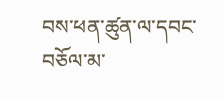བས་ཕན་ཚུན་ལ་དབང་བཅོལ་མ་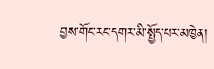བྱས་གོང་རང་དགར་མི་སྤྱོད་པར་མཁྱེན།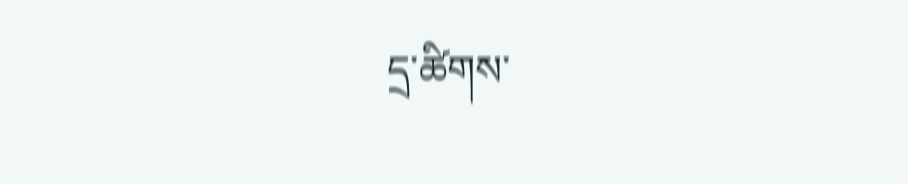དྲ་ཚིགས་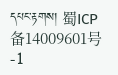དཔང་རྟགས། 蜀ICP备14009601号-1